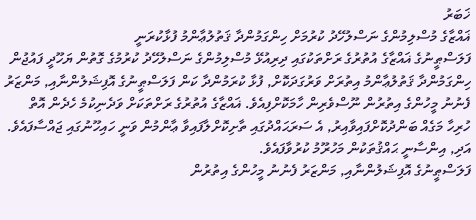ޚަބަރު
ޣައްޒާގެ މުސްލިމުންގެ ނަސްލުހޭދު ކުރުމަށް ހިންގަމުންދާ ޤަތުލުޢާންމު ފުޅާކުރަނީ
ފަލަސްޠީނުގެ ޣައްޒާގެ އުތުރުގެ ރަށްތަކުގައި ދިރިއުޅޭ މުސްލިމުންގެ ނަސްލުހޭދު ކުރުމުގެ ގޮތުން ޔަހޫދީ ފައުޖުން ހިންގަމުންދާ ޤަތުލުޢާންމު އިތުރަށް ވަރުގަދަކޮށް, ފުޅާ ކުރަމުންދާ ކަން ފަލަސްޠީނުގެ އޮފިޝަލުންނާއި, މަންޒަރު ފެނުނު މީހުންގެ އިތުރުން ނޫސްވެރިން ހާމަކޮށްފިއެވެ. ޣައްޒާގެ އުތުރުގެ ރަށްތަކަށް ވަދެނިކުމެ ހެދެން އޮތް ހުރިހާ މަގެއް ބަންދުކޮށްފައިވާއިރު, އެ ސަރަޙައްދުގައި ތާށިކޮށްލާފައިވާ ޢާންމުން ވަނީ ހައިހޫނުގައި ޖައްސާފައެވެ. އަދި, އިންސާނީ ޙައްޤުތަކުން މަހުރޫމު ކުރުވާފައެވެ.
ފަލަސްޠީނުގެ އޮފިޝަލުންނާއި, މަންޒަރު ފެނުނު މީހުންގެ އިތުރުން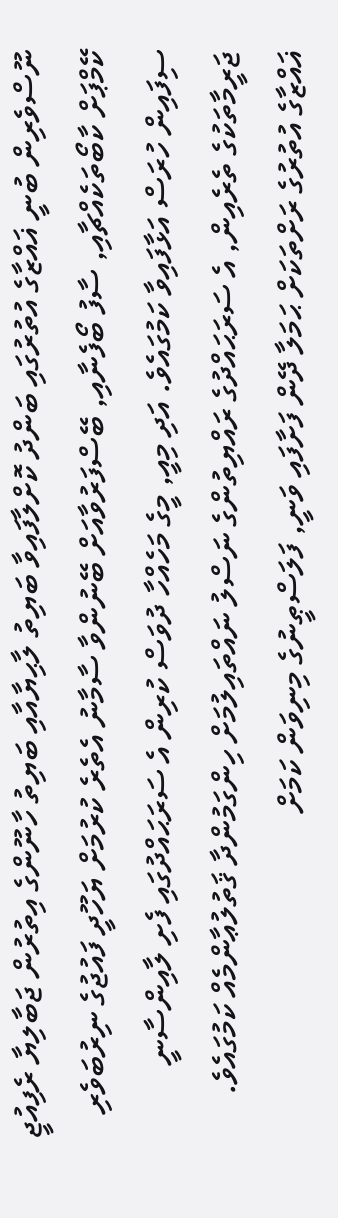ނޫސްވެރިން ބުނީ ޣައްޒާގެ އުތުރުގައި ބަންދު ކޮށްލާފައިވާ ބަޔިތު ލާޙިޔާއާއި ބަޔިތު ހާނޫންގެ އިތުރުން ޖަބާލިޔާ ރެފިއުޖީ ކޭމްޕަށް ކާބޯތަކެއްޗާއި, ސާފު ބޯފެނާއި, ބޭސްފަރުވާއަށް ބޭނުންވާ ސާމާނު އެތެރެ ކުރުމަށް ޔަހޫދީ ފައުޖުގެ ނިރުބަވެރި ސިފައިން ހުރަސް އަޅާފައިވާ ކަމުގައެވެ. އަދި މިއީ, މީގެ މަހެއްހާ ދުވަސް ކުރިން އެ ސަރަޙައްދުގައި ފެށި ލާއިންސާނީ ޖަރީމާތަކުގެ ތެރެއިން, އެ ސަރަޙައްދުގެ ރައްޔިތުންގެ ނަސްލު ނައްތައިލުމަށް ހިންގަމުންދާ ޤަތުލުޢާންމެއް ކަމުގައެވެ.
ޣައްޒާގެ އުތުރުގެ ރަށްތަކަށް ޙަމަލާ ދޭން ފަށާފައި ވަނީ, ފަލަސްޠީނުގެ މިނިވަން ކަމަށް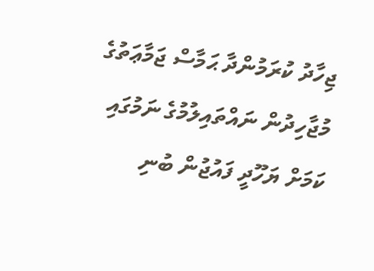ޖިހާދު ކުރަމުންދާ ޙަމާސް ޖަމާޢަތުގެ މުޖާހިދުން ނައްތައިލުމުގެ ނަމުގައި ކަމަށް ޔަހޫދީ ފައުޖުން ބުނި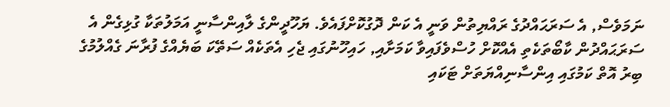ނަމަވެސް, އެ ސަރަޙައްދުގެ ރައްޔިތުން ވަނީ އެ ކަން ދޮގުކޮށްފައެވެ. ޔަހޫދީންގެ ލާއިންސާނީ އަމަލުތަކާ ގުޅިގެން އެ ސަރަޙައްދުން ކާބޯތަކެތި އެއްކޮށް ހުސްވެފައިވާ ކަމަށާއި, ހައިހޫނުގައި ޖެހި އެތަކެއް ސަތޭކަ ބަޔެއްގެ ފުރާނަ ގެއްލުމުގެ ބިރު އޮތް ކަމުގައި އިންސާނިއްޔަތަށް ޓަކައި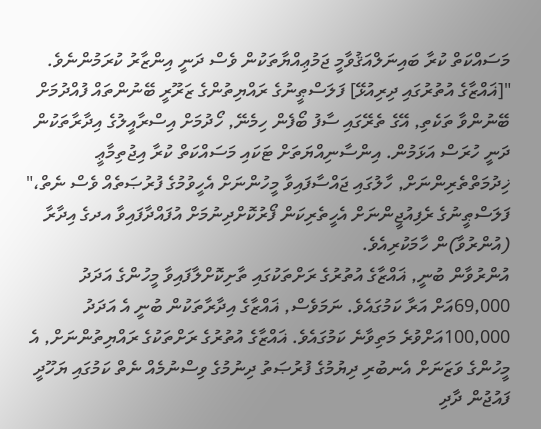މަސައްކަތް ކުރާ ބައިނަލްއަޤުވާމީ ޖަމުޢިއްޔާތަކުން ވެސް ދަނީ އިންޒާރު ކުރަމުންނެވެ.
"[ޣައްޒާގެ އުތުރުގައި ދިރިއުޅޭ] ފަލަސްޠީނުގެ ރައްޔިތުންގެ ޒަރޫރީ ބޭނުންތައް ފުއްދުމަށް ބޭނުންވާ ތަކެތި, އޭގެ ތެރޭގައި ސާފު ބޯފެން ހިމެނޭ, ހޯދުމަށް އިސްރާއީލުގެ އިދާރާތަކުން ދަނީ ހުރަސް އަޅަމުން. އިންސާނިއްޔަތަށް ޓަކައި މަސައްކަތް ކުރާ އިޖުތިމާޢީ ޚިދުމަތްތެރިންނަށް, ހާލުގައި ޖައްސާފައިވާ މީހުންނަށް އެހީވުމުގެ ފުރުޞަތެއް ވެސް ނެތް،" ފަލަސްޠީނުގެ ރެފިއުޖީންނަށް އެހީތެރިކަން ފޯރުކޮށްދިނުމަށް އުފައްދާފައިވާ އދގެ އިދާރާ (އުންރުވާ)ން ހާމަކުރިއެވެ.
އުންރުވާން ބުނީ, ޣައްޒާގެ އުތުރުގެ ރަށްތަކުގައި ތާށިކޮށްލާފައިވާ މީހުންގެ އަދަދު 69,000އަށް އަރާ ކަމުގައެވެ. ނަމަވެސް, ޣައްޒާގެ އިދާރާތަކުން ބުނީ އެ އަދަދު 100,000އަށްވުރެ މަތިވާނެ ކަމުގައެވެ. ޣައްޒާގެ އުތުރުގެ ރަށްތަކުގެ ރައްޔިތުންނަށް, އެ މީހުންގެ ވަޒަނަށް އެނބުރި ދިޔުމުގެ ފުރުޞަތު ދިނުމުގެ ވިސްނުމެއް ނެތް ކަމުގައި ޔަހޫދީ ފައުޖުން ދާދި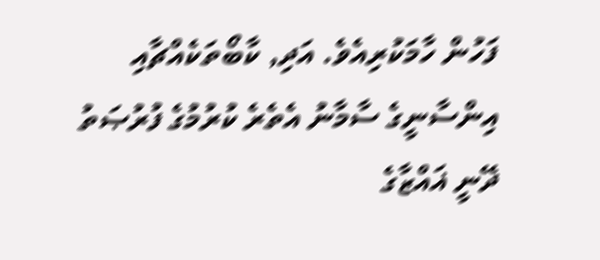ފަހުން ހާމަކުރިއެވެ. އަދި, ކާބޯތަކެއްޗާއި އިންސާނީގެ ސާމާނު އެތެރެ ކުރުމުގެ ފުރުޞަތު ދޭނީ ޣައްޒާގެ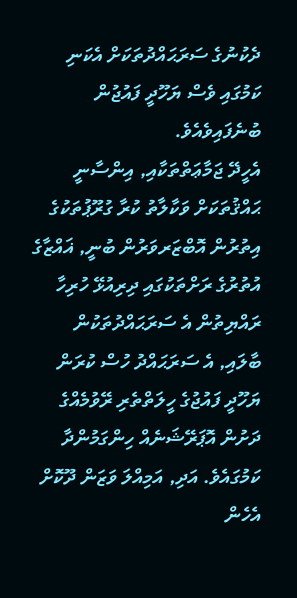ދެކުނުގެ ސަރަޙައްދުތަކަށް އެކަނި ކަމުގައި ވެސް ޔަހޫދީ ފައުޖުން ބުނެފައިވެއެވެ.
އެހީދޭ ޖަމާޢަތްތަކާއި, އިންސާނީ ޙައްޤުތަކަށް ވަކާލާތު ކުރާ ގުރޫޕުތަކުގެ އިތުރުން އޮބްޒަރވަރުން ބުނީ, ޣައްޒާގެ އުތުރުގެ ރަށްތަކުގައި ދިރިއުޅޭ ހުރިހާ ރައްޔިތުން އެ ސަރަޙައްދުތަކުން ބާލައި, އެ ސަރަޙައްދު ހުސް ކުރަން ޔަހޫދީ ފައުޖުގެ ހީލަތްތެރި ރޭވުމެއްގެ ދަށުން އޮޕަރޭޝަނެއް ހިންގަމުންދާ ކަމުގައެވެ. އަދި, އަމިއްލަ ވަޒަން ދޫކޮށް އެހެން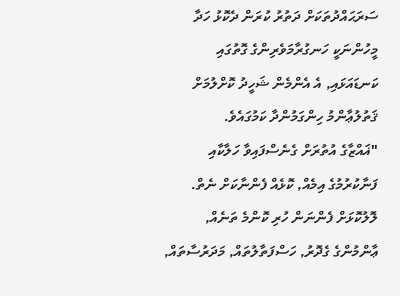ސަރަޙައްދުތަކަށް ދަތުރު ކުރަން ދެކޮޅު ހަދާ މީހުންނަކީ ހަނގުރާމަވެރިންގެ ގޮތުގައި ކަނޑައަޅައި, އެ އެންމެން ޝަހީދު ކޮށްލުމަށް ޤަތުލުޢާންމު ހިންގަމުންދާ ކަމުގައެވެ.
"ޣައްޒާގެ އުތުރަށް ގެނެސްފައިވާ ހަލާކާއި ފަނާކުރުމުގެ އިމެއް, ކޮޅެއް ފެންނާކަށް ނެތް. ލޮލުކޮޅަށް ފެންނަން ހުރި ކޮންމެ ތަނެއް, ޢާންމުންގެ ގެދޮރު, ހަސްފަތާލުތައް, މަދަރުސާތައް,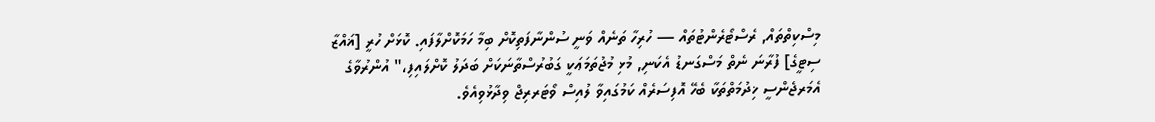މިސްކިތްތައް, ރެސްޓޯރެންޓުތައް — ހުރިހާ ތަނެއް ވަނީ ސުންނާފަތިކޮށް ބިމާ ހަމަކޮށްލާފައި. ކޮޅަށް ހުރީ [ޣައްޒާ ސިޓީގެ] ފުރާނަ ނެތް މަސްގަނޑު އެކަނި, މުޅި މުޖުތަމަޢަކީ ގަބުރުސްތާނަކަށް ބަދަލު ކޮށްލައިފި،" އުންރުވާގެ އެމަރޖެންސީ ޚިދުމަތްތަކާ ބެހޭ އޮފިސަރެއް ކަމުގައިވާ ލުއިސް ވޯޓަރރިޖް ވިދާޅުވިއެވެ.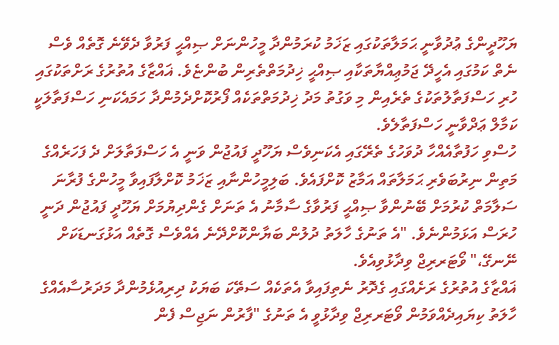ޔަހޫދީންގެ ޢުދުވާނީ ޙަމަލާތަކުގައި ޒަޚަމު ކުރަމުންދާ މީހުންނަށް ޞިއްޙީ ފަރުވާ ދެވޭނެ ގޮތެއް ވެސް ނެތް ކަމުގައި އެހީދޭ ޖަމުޢިއްޔާތަކާއި ޞިއްޙީ ޚިދުމަތްތެރިން ބުންޏެވެ. ޣައްޒާގެ އުތުރުގެ ރަށްތަކުގައި ހުރި ހަސްފަތާލުތަކުގެ ތެރެއިން މި ވަގުތު މަދު ޚިދުމަތްތަކެއް ފޯރުކޮށްދެމުންދާ ހަމައެކަނި ހަސްފަތާލަކީ ކަމާލް ޢަދްވާނީ ހަސްފަތާލެވެ.
ހުސްވި ހަފުތާއެއްހާ ދުވަހުގެ ތެރޭގައި އެކަނިވެސް ޔަހޫދީ ފައުޖުން ވަނީ އެ ހަސްފަތާލަށް ދެ ފަހަރެއްގެ މަތިން ނިރުބަވެރި ޙަމަލާތައް އަމާޒު ކޮށްފައެވެ. ބަލިމީހުންނާއި ޒަޚަމު ކޮށްލާފައިވާ މީހުންގެ ފުރާނަ ސަލާމަތް ކުރުމަށް ބޭނުންވާ ޞިއްޙީ ފަރުވާގެ ސާމާނު އެ ތަނަށް ގެންދިޔުމަށް ޔަހޫދީ ފައުޖުން ދަނީ ހުރަސް އަޅަމުންނެވެ. "އެ ތަނުގެ ހާލަތު ދުލުން ބަޔާންކޮށްދޭނެ އެއްވެސް ގޮތެއް އަޅުގަނޑަކަށް ނޭނގޭ،" ވޯޓަރރިޖް ވިދާޅުވިއެވެ.
ޣައްޒާގެ އުތުރުގެ ރަށެއްގައި ގެދޮރު ނެތިފައިވާ އެތަކެއް ސަތޭކަ ބަޔަކު ދިރިއުޅެމުންދާ މަދަރުސާއެއްގެ ހާލަތު ކިޔައިދެއްވަމުން ވޯޓަރރިޖް ވިދާޅުވީ އެ ތަނުގެ "ފާރުން ނަޖިސް ފެން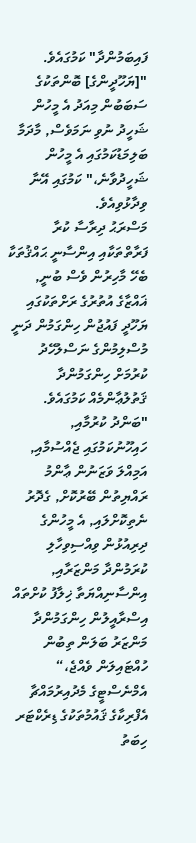ފައިބަމުންދާ" ކަމުގައެވެ. "[ޔަހޫދީންގެ] ބޮންތަކުގެ ސަބަބުން މިއަދު އެ މީހުން ޝަހީދު ނުވި ނަމަވެސް, މާދަމާ ބަލިމަޑުކަމުގައި އެ މީހުން ޝަހީދުވާނެ،" ކަމުގައި އޭނާ ވިދާޅުވިއެވެ.
މަސްރަޙު ދިރާސާ ކުރާ ފަރާތްތަކާއި އިންސާނީ ޙައްޤުތަކާ ބެހޭ މާހިރުން ވެސް ބުނީ, ޣައްޒާގެ އުތުރުގެ ރަށްތަކުގައި ޔަހޫދީ ފައުޖުން ހިންގަމުން ދަނީ މުސްލިމުންގެ ނަސްލުހޭދު ކުރުމަށް ހިންގަމުންދާ ޤަތުލުޢާންމެއް ކަމުގައެވެ. "ބަންދު ކުރުމާއި, ހައިހޫނުކަމުގައި ޖެއްސުމާއި, އަމިއްލަ ވަޒަނުން ޢާންމު ރައްޔިތުން ބޭރުކޮށް, ގެދޮރު ނެތިކޮށްލައި, އެ މީހުންގެ ދިރިއުޅުން ވިއްސިވިހާލި ކުރަމުންދާ މަންޒަރާއި, އިންސާނިއްޔަތާ ޚިލާފު ކުށްތައް އިސްރާއީލުން ހިންގަމުންދާ މަންޒަރު ބަލަން ތިބުން ހުއްޓައިލަން ވެއްޖެ،“ އެމްނެސްޓީގެ މެދުއިރުމައްޗާ އެފްރިކާގެ ޤައުމުތަކުގެ ޑިރެކްޓަރ ހިބަތު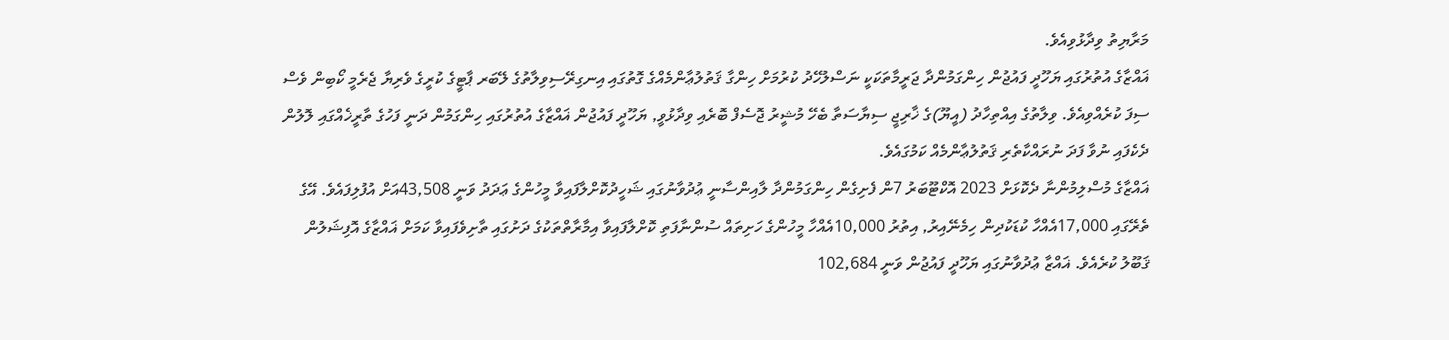މަރާޔިތު ވިދާޅުވިއެވެ.
ޣައްޒާގެ އުތުރުގައި ޔަހޫދީ ފައުޖުން ހިންގަމުންދާ ޖަރީމާތަކަކީ ނަސްލުހޭދު ކުރުމަށް ހިންގާ ޤަތުލުޢާންމެއްގެ ގޮތުގައި އިނގިރޭސިވިލާތުގެ ލޭބަރ ޕާޓީގެ ކުރީގެ ވެރިޔާ ޖެރެމީ ކޯބިން ވެސް ސިފަ ކުރެއްވިއެވެ. ވިލާތުގެ އިއްތިހާދު (އީޔޫ)ގެ ޚާރިޖީ ސިޔާސަތާ ބެހޭ މުޝީރު ޖޮސެފް ބޮރެއި ވިދާޅުވީ, ޔަހޫދީ ފައުޖުން ޣައްޒާގެ އުތުރުގައި ހިންގަމުން ދަނީ ފަހުގެ ތާރީޚެއްގައި ލޮލުން ދެކެފައި ނުވާ ފަދަ ނުރައްކާތެރި ޤަތުލުޢާންމެއް ކަމުގައެވެ.
ޣައްޒާގެ މުސްލިމުންނާ ދެކޮޅަށް 2023 އޮކްޓޫބަރު 7ން ފެށިގެން ހިންގަމުންދާ ލާއިންސާނީ ޢުދުވާނުގައި ޝަހީދުކޮށްލާފައިވާ މީހުންގެ ޢަދަދު ވަނީ 43,508އަށް އުފުލިފައެވެ. އޭގެ ތެރޭގައި 17,000އެއްހާ ކުޑަކުދިން ހިމެނޭއިރު, އިތުރު 10,000އެއްހާ މީހުންގެ ހަށިތައް ސުންނާފަތި ކޮށްލާފައިވާ އިމާރާތްތަކުގެ ދަށުގައި ތާށިވެފައިވާ ކަމަށް ޣައްޒާގެ އޮފިޝަލުން ޤަބޫލު ކުރެއެވެ. ޣައްޒާ ޢުދުވާނުގައި ޔަހޫދީ ފައުޖުން ވަނީ 102,684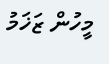މީހުން ޒަޚަމު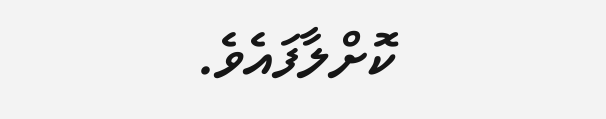ކޮށްލާފައެވެ.